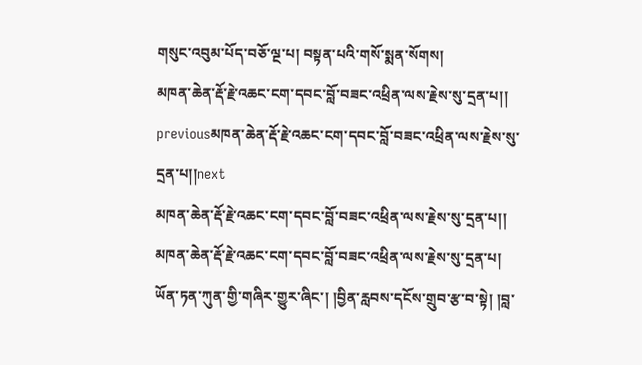གསུང་འབུམ་པོད་བཅོ་ལྔ་པ། བསྟན་པའི་གསོ་སྨན་སོགས།
མཁན་ཆེན་རྡོ་རྗེ་འཆང་ངག་དབང་བློ་བཟང་འཕྲིན་ལས་རྗེས་སུ་དྲན་པ།།
previousམཁན་ཆེན་རྡོ་རྗེ་འཆང་ངག་དབང་བློ་བཟང་འཕྲིན་ལས་རྗེས་སུ་དྲན་པ།།next
མཁན་ཆེན་རྡོ་རྗེ་འཆང་ངག་དབང་བློ་བཟང་འཕྲིན་ལས་རྗེས་སུ་དྲན་པ།།
མཁན་ཆེན་རྡོ་རྗེ་འཆང་ངག་དབང་བློ་བཟང་འཕྲིན་ལས་རྗེས་སུ་དྲན་པ།
ཡོན་ཏན་ཀུན་གྱི་གཞིར་གྱུར་ཞིང་། །བྱིན་རླབས་དངོས་གྲུབ་རྩ་བ་སྟེ། །བླ་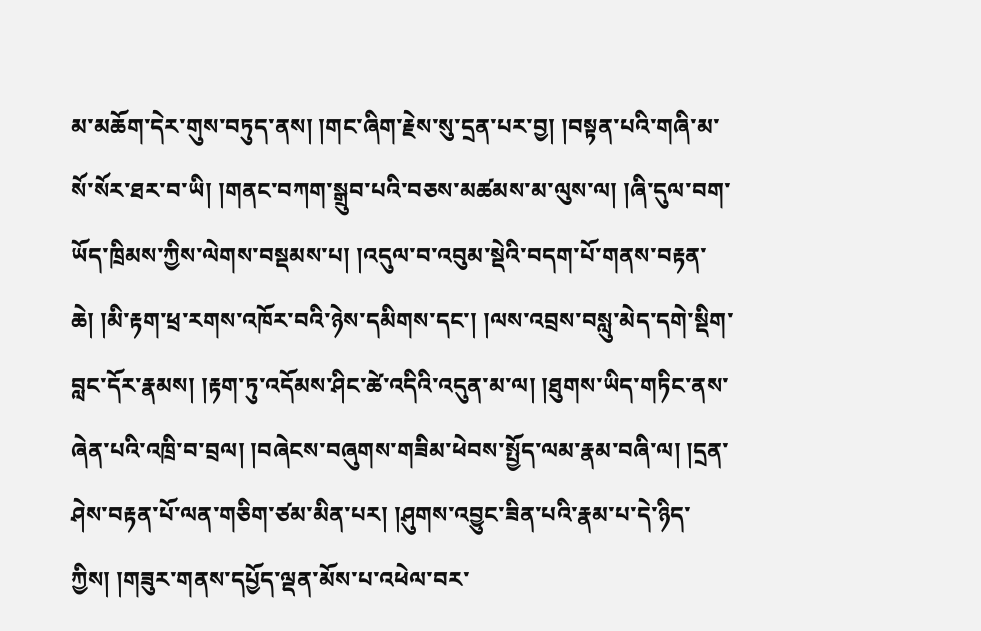མ་མཆོག་དེར་གུས་བཏུད་ནས། །གང་ཞིག་རྗེས་སུ་དྲན་པར་བྱ། །བསྟན་པའི་གཞི་མ་སོ་སོར་ཐར་བ་ཡི། །གནང་བཀག་སྒྲུབ་པའི་བཅས་མཚམས་མ་ལུས་ལ། །ཞི་དུལ་བག་ཡོད་ཁྲིམས་ཀྱིས་ལེགས་བསྡམས་པ། །འདུལ་བ་འབུམ་སྡེའི་བདག་པོ་གནས་བརྟན་ཆེ། །མི་རྟག་ཕྲ་རགས་འཁོར་བའི་ཉེས་དམིགས་དང་། །ལས་འབྲས་བསླུ་མེད་དགེ་སྡིག་བླང་དོར་རྣམས། །རྟག་ཏུ་འདོམས་ཤིང་ཚེ་འདིའི་འདུན་མ་ལ། །ཐུགས་ཡིད་གཏིང་ནས་ཞེན་པའི་འཁྲི་བ་བྲལ། །བཞེངས་བཞུགས་གཟིམ་ཕེབས་སྤྱོད་ལམ་རྣམ་བཞི་ལ། །དྲན་ཤེས་བརྟན་པོ་ལན་གཅིག་ཙམ་མིན་པར། །ཤུགས་འབྱུང་ཟིན་པའི་རྣམ་པ་དེ་ཉིད་ཀྱིས། །གཟུར་གནས་དཔྱོད་ལྡན་མོས་པ་འཕེལ་བར་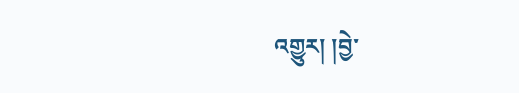འགྱུར། །བྱེ་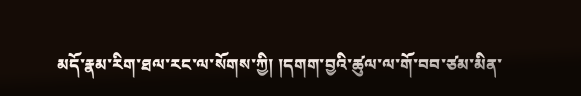མདོ་རྣམ་རིག་ཐལ་རང་ལ་སོགས་ཀྱི། །དགག་བྱའི་ཚུལ་ལ་གོ་བབ་ཙམ་མིན་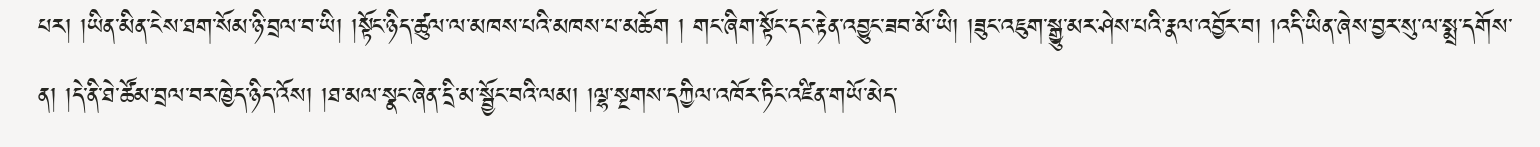པར། །ཡིན་མིན་ངེས་ཐག་སོམ་ཉི་བྲལ་བ་ཡི། །སྟོང་ཉིད་ཚུལ་ལ་མཁས་པའི་མཁས་པ་མཆོག ། གང་ཞིག་སྟོང་དང་རྟེན་འབྱུང་ཟབ་མོ་ཡི། །ཟུང་འཇུག་སྒྱུ་མར་ཤེས་པའི་རྣལ་འབྱོར་བ། །འདི་ཡིན་ཞེས་བྱར་སུ་ལ་སྨྲ་དགོས་ན། །དེ་ནི་ཐེ་ཚོམ་བྲལ་བར་ཁྱེད་ཉིད་འོས། །ཐ་མལ་སྣང་ཞེན་དྲི་མ་སྦྱོང་བའི་ལམ། །ལྷ་སྔགས་དཀྱིལ་འཁོར་ཏིང་འཛིན་གཡོ་མེད་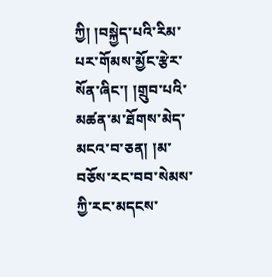ཀྱི། །བསྐྱེད་པའི་རིམ་པར་གོམས་མྱོང་རྩེར་སོན་ཞིང་། །གྲུབ་པའི་མཚན་མ་ཐོགས་མེད་མངའ་བ་ཅན། །མ་བཅོས་རང་བབ་སེམས་ཀྱི་རང་མདངས་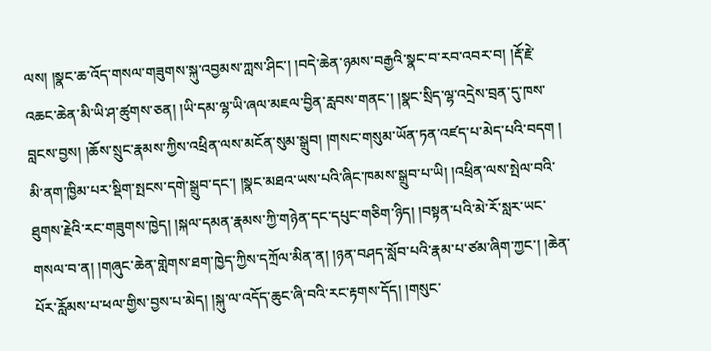ལས། །སྣང་ཆ་འོད་གསལ་གཟུགས་སྐུ་འབྱམས་ཀླས་ཤིང་། །བདེ་ཆེན་ཉམས་བརྒྱའི་སྣང་བ་རབ་འབར་བ། །རྡོ་རྗེ་འཆང་ཆེན་མི་ཡི་ཤ་ཚུགས་ཅན། །ཡི་དམ་ལྷ་ཡི་ཞལ་མཇལ་བྱིན་རླབས་གནང་། །སྣང་སྲིད་ལྷ་འདྲེས་བྲན་དུ་ཁས་བླངས་བྱས། །ཆོས་སྲུང་རྣམས་ཀྱིས་འཕྲིན་ལས་མངོན་སུམ་སྒྲུབ། །གསང་གསུམ་ཡོན་ཏན་འཛད་པ་མེད་པའི་བདག ། མི་ནག་ཁྱིམ་པར་སྡིག་སྤངས་དགེ་སྒྲུབ་དང་། །སྣང་མཐའ་ཡས་པའི་ཞིང་ཁམས་སྒྲུབ་པ་ཡི། །འཕྲིན་ལས་སྤེལ་བའི་ཐུགས་རྗེའི་རང་གཟུགས་ཁྱེད། །སྐལ་དམན་རྣམས་ཀྱི་གཉེན་དང་དཔུང་གཅིག་ཉིད། །བསྟན་པའི་མེ་རོ་སླར་ཡང་གསལ་བ་ན། །གཞུང་ཆེན་གླེགས་ཐག་ཁྱེད་ཀྱིས་དཀྲོལ་མིན་ན། །ཉན་བཤད་སློབ་པའི་རྣམ་པ་ཙམ་ཞིག་ཀྱང་། །ཆེན་པོར་རློམས་པ་ཕལ་གྱིས་བྱས་པ་མེད། །སྐུ་ལ་འདོད་ཆུང་ཞི་བའི་རང་རྟགས་དོད། །གསུང་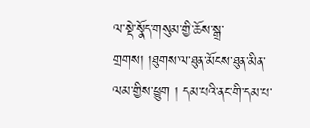ལ་སྡེ་སྣོད་གསུམ་གྱི་ཆོས་སྒྲ་གྲགས། །ཐུགས་ལ་ཐུན་མོངས་ཐུན་མིན་ལམ་གྱིས་ཕྱུག ། དམ་པའི་ནང་གི་དམ་པ་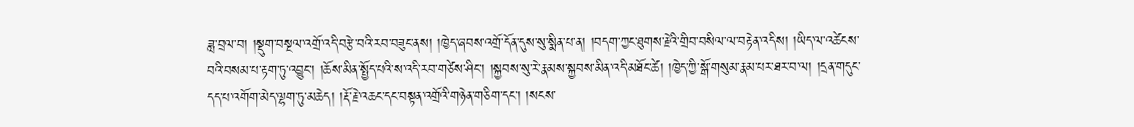ཟླ་བྲལ་བ། །སྡུག་བསྔལ་འགྲོ་འདི་བརྩེ་བའི་རབ་བཟུང་ནས། །ཁྱེད་ཞབས་འགྲོ་དོན་དུས་སུ་སྨིན་པ་ན། །བདག་ཀྱང་ཐུགས་རྗེའི་གྲིབ་བསིལ་ལ་བརྟེན་འདིས། །ཡིད་ལ་འཚེངས་བའི་བསམ་པ་རྟག་ཏུ་འབྱུང་། །ཆོས་མིན་སྤྱོད་པའི་ས་འདི་རབ་གཙེས་ཤིང་། །སྐྱབས་སུ་རེ་རྣམས་སྐྱབས་མིན་འདི་མཐོང་ཚེ། །ཁྱེད་ཀྱི་སྒོ་གསུམ་རྣམ་པར་ཐར་བ་ལ། །དྲན་གདུང་དད་པ་འགོག་མེད་ལྷག་ཏུ་མཆེད། །རྡོ་རྗེ་འཆང་དང་བསྟན་འགྲོའི་གཉེན་གཅིག་དང་། །སངས་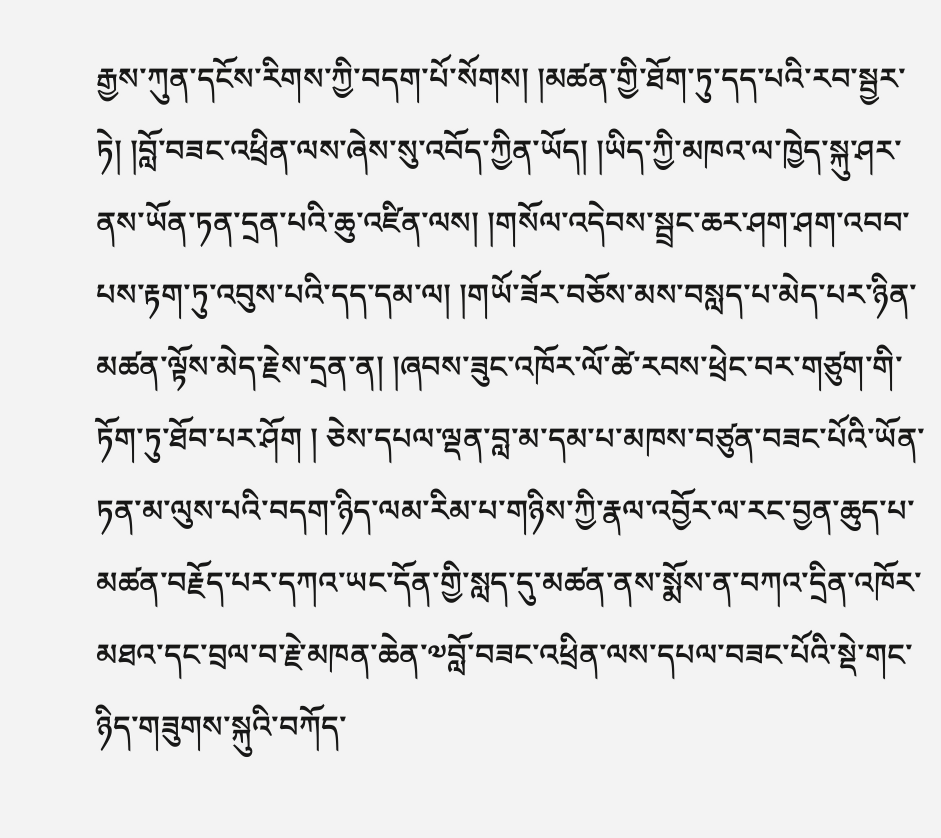རྒྱས་ཀུན་དངོས་རིགས་ཀྱི་བདག་པོ་སོགས། །མཚན་གྱི་ཐོག་ཏུ་དད་པའི་རབ་སྦྱར་ཏེ། །བློ་བཟང་འཕྲིན་ལས་ཞེས་སུ་འབོད་ཀྱིན་ཡོད། །ཡིད་ཀྱི་མཁའ་ལ་ཁྱེད་སྐུ་ཤར་ནས་ཡོན་ཏན་དྲན་པའི་ཆུ་འཛིན་ལས། །གསོལ་འདེབས་སྦྲང་ཆར་ཤག་ཤག་འབབ་པས་རྟག་ཏུ་འབུས་པའི་དད་དམ་ལ། །གཡོ་ཟོར་བཅོས་མས་བསླད་པ་མེད་པར་ཉིན་མཚན་ལྟོས་མེད་རྗེས་དྲན་ན། །ཞབས་ཟུང་འཁོར་ལོ་ཚེ་རབས་ཕྲེང་བར་གཙུག་གི་ཏོག་ཏུ་ཐོབ་པར་ཤོག ། ཅེས་དཔལ་ལྡན་བླ་མ་དམ་པ་མཁས་བཙུན་བཟང་པོའི་ཡོན་ཏན་མ་ལུས་པའི་བདག་ཉིད་ལམ་རིམ་པ་གཉིས་ཀྱི་རྣལ་འབྱོར་ལ་རང་བྱན་ཆུད་པ་མཚན་བརྗོད་པར་དཀའ་ཡང་དོན་གྱི་སླད་དུ་མཚན་ནས་སྨོས་ན་བཀའ་དྲིན་འཁོར་མཐའ་དང་བྲལ་བ་རྗེ་མཁན་ཆེན་༧བློ་བཟང་འཕྲིན་ལས་དཔལ་བཟང་པོའི་སྡེ་གང་ཉིད་གཟུགས་སྐུའི་བཀོད་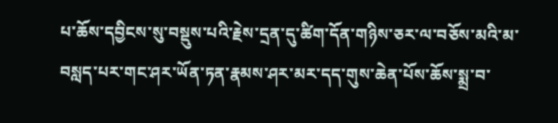པ་ཆོས་དབྱིངས་སུ་བསྡུས་པའི་རྗེས་དྲན་དུ་ཚིག་དོན་གཉིས་ཅར་ལ་བཅོས་མའི་མ་བསླད་པར་གང་ཤར་ཡོན་ཏན་རྣམས་ཤར་མར་དད་གུས་ཆེན་པོས་ཆོས་སྨྲ་བ་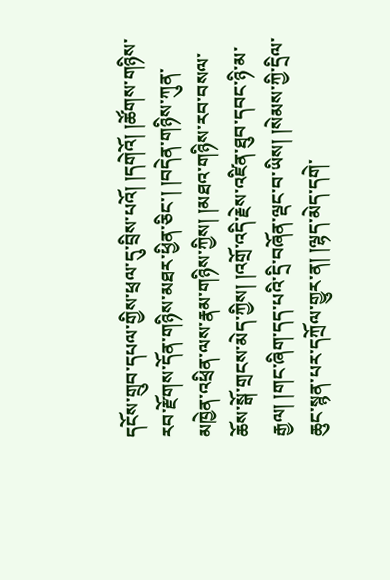དངོས་གྲུབ་དཔལ་གྱིས་ཕྲལ་དུ་བྲིས་པའོ། །དགེའོ། །ཚོགས་གཉིས་རབ་རྫོགས་དོན་གཉིས་མཐར་ཕྱིན་ཅིང་། །བདེན་གཉིས་ཀུན་མཁྱེན་འཕྲིན་ལས་རྣམ་གཉིས་ཀྱིས། །མཐའ་གཉིས་རབ་བསལ་ཆོས་སྒོ་གྲངས་མེད་ཀྱིས། །འགྲོ་འདི་རྗེས་འཛིན་ཐུབ་དབང་ཉི་མ་རྒྱལ། །གང་ཞིག་དད་པའི་དྲི་བཞོན་ལྡང་བ་ཡིས། །སེམས་ཀྱི་དྲིལ་ཆུང་སྙན་པར་དཀྲོལ་གྱུར་ན། །ལྷད་མེད་དགེ་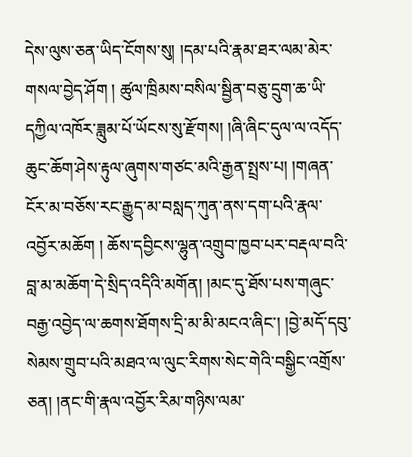དེས་ལུས་ཅན་ཡིད་ངོགས་སུ། །དམ་པའི་རྣམ་ཐར་ལམ་མེར་གསལ་བྱེད་ཤོག ། ཚུལ་ཁྲིམས་བསིལ་སྦྱིན་བཅུ་དྲུག་ཆ་ཡི་དཀྱིལ་འཁོར་ཟླུམ་པོ་ཡོངས་སུ་རྫོགས། །ཞི་ཞིང་དུལ་ལ་འདོད་ཆུང་ཆོག་ཤེས་རྟུལ་ཞུགས་གཙང་མའི་རྒྱན་སྤྲས་པ། །གཞན་ངོར་མ་བཅོས་རང་རྒྱུད་མ་བསླད་ཀུན་ནས་དག་པའི་རྣལ་འབྱོར་མཆོག ། ཆོས་དབྱིངས་ལྷུན་འགྲུབ་ཁྱབ་པར་བརྡལ་བའི་བླ་མ་མཆོག་དེ་སྲིད་འདིའི་མགོན། །མང་དུ་ཐོས་པས་གཞུང་བརྒྱ་འབྱེད་ལ་ཆགས་ཐོགས་དྲི་མ་མི་མངའ་ཞིང་། །བྱེ་མདོ་དབུ་སེམས་གྲུབ་པའི་མཐའ་ལ་ལུང་རིགས་སེང་གེའི་བསྒྱིང་འགྲོས་ཅན། །ནང་གི་རྣལ་འབྱོར་རིམ་གཉིས་ལམ་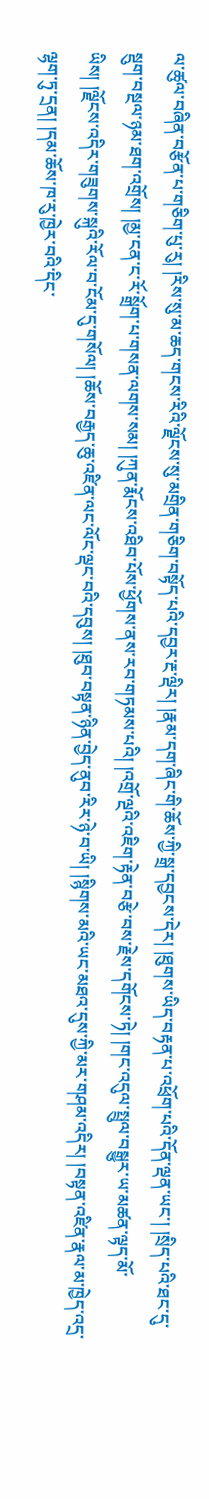ལ་ཚུལ་བཞིན་བརྩོན་པ་གཅིག་པུ་རུ། །རིས་སུ་མ་ཆད་གངས་རིའི་ལྗོངས་སུ་མགྲིན་གཅིག་བསྟོད་པའི་དབྱར་རྔ་ལྡིར། །རྣམ་དག་ཞིང་གི་ཆོས་ཀྱི་སྒྲ་དབྱངས་དེར། །ཐུགས་ཡིད་བརྟན་པ་འཕྲོག་པའི་དོན་ལྡན་ཡང་། །སྲིད་པའི་ཐང་དུ་སྡུག་བསྔལ་ཉམ་ཐག་འགྲོས། །མྱ་ངན་ང་རོ་སྒྲོག་པ་གསན་ལགས་སམ། །ཀུན་རྨོངས་འཐིབ་པོས་ཕྱོགས་ནས་རབ་གཏམས་པའི། །འགྲོ་ལྔའི་འཇིག་རྟེན་བརྩེ་བས་རྗེས་དགོངས་ཏེ། །གང་འདུལ་སྤྲུལ་བསྒྱུར་ཡ་མཚན་ལྟད་མོ་ཡིས། །ལྗོངས་འདིར་གཟུགས་སྐུའི་རོལ་བ་ངོམ་དུ་གསོལ། །ཆོས་བརྒྱད་ཆུ་འཛིན་ལང་ལོང་ལྡང་བའི་དབུས། །ཐུབ་བསྟན་ཉིན་བྱེད་ནུབ་རིར་ཉེ་བ་ཡི། །སྙིགས་མའི་ཡང་མཐའ་དུས་ཀྱི་མར་གཤམ་འདིར། །བསྟན་འཛིན་རྣལ་མ་ཁྱེད་འདྲ་ལྷག་ཏུ་དྲན། །དམ་ཆོས་ཁ་རུ་ཁྱེར་བའི་དིང་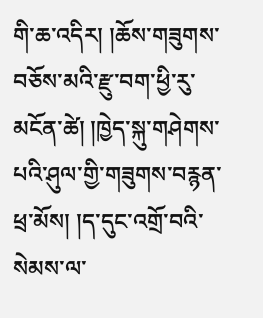གི་ཆ་འདིར། །ཆོས་གཟུགས་བཅོས་མའི་རྫུ་བག་ཕྱི་རུ་མངོན་ཚེ། །ཁྱེད་སྐུ་གཤེགས་པའི་ཤུལ་གྱི་གཟུགས་བརྙན་ཕྲ་མོས། །ད་དུང་འགྲོ་བའི་སེམས་ལ་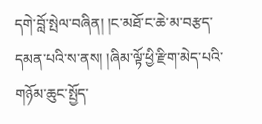དགེ་བློ་སྤེལ་བཞིན། །ང་མཐོ་ང་ཆེ་མ་བརྩད་དམན་པའི་ས་ནས། །ཞིམ་ལྟོ་ཕྱི་རྫིག་མེད་པའི་གཉོམ་ཆུང་སྤྱོད་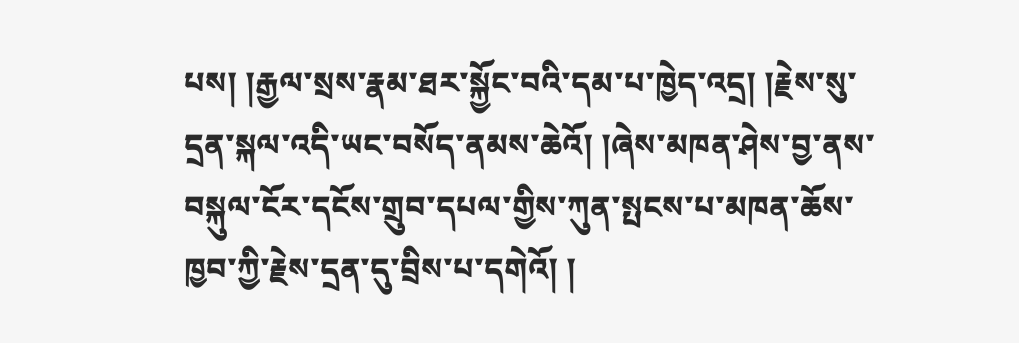པས། །རྒྱལ་སྲས་རྣམ་ཐར་སྐྱོང་བའི་དམ་པ་ཁྱེད་འདྲ། །རྗེས་སུ་དྲན་སྐལ་འདི་ཡང་བསོད་ནམས་ཆེའོ། །ཞེས་མཁན་ཤེས་བྱ་ནས་བསྐུལ་ངོར་དངོས་གྲུབ་དཔལ་གྱིས་ཀུན་སྤངས་པ་མཁན་ཆོས་ཁྱབ་ཀྱི་རྗེས་དྲན་དུ་བྲིས་པ་དགེའོ། །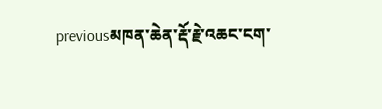previousམཁན་ཆེན་རྡོ་རྗེ་འཆང་ངག་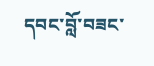དབང་བློ་བཟང་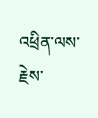འཕྲིན་ལས་རྗེས་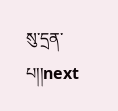སུ་དྲན་པ།།next